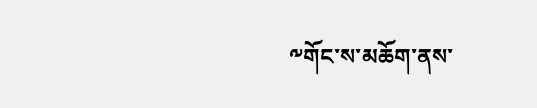༸གོང་ས་མཆོག་ནས་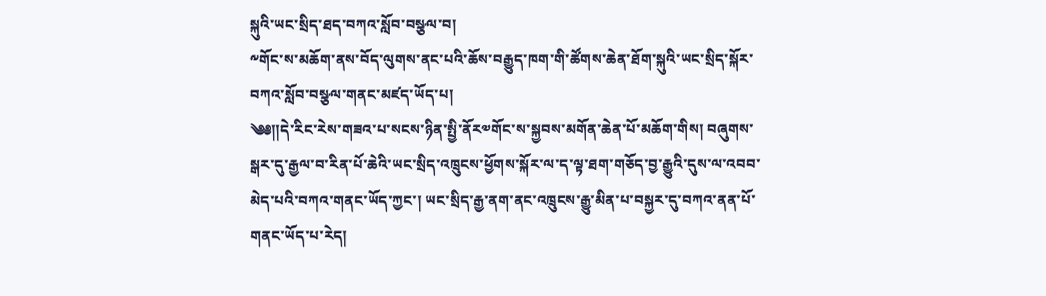སྐུའི་ཡང་སྲིད་ཐད་བཀའ་སློབ་བསྩལ་བ།
༸གོང་ས་མཆོག་ནས་བོད་ལུགས་ནང་པའི་ཆོས་བརྒྱུད་ཁག་གི་ཚོགས་ཆེན་ཐོག་སྐུའི་ཡང་སྲིད་སྐོར་བཀའ་སློབ་བསྩལ་གནང་མཛད་ཡོད་པ།
༄༅༎དེ་རིང་རེས་གཟའ་པ་སངས་ཉིན་སྤྱི་ནོར༧གོང་ས་སྐྱབས་མགོན་ཆེན་པོ་མཆོག་གིས། བཞུགས་སྒར་དུ་རྒྱལ་བ་རིན་པོ་ཆེའི་ཡང་སྲིད་འཁྲུངས་ཕྱོགས་སྐོར་ལ་ད་ལྟ་ཐག་གཅོད་བྱ་རྒྱུའི་དུས་ལ་འབབ་མེད་པའི་བཀའ་གནང་ཡོད་ཀྱང་། ཡང་སྲིད་རྒྱ་ནག་ནང་འཁྲུངས་རྒྱུ་མིན་པ་བསྐྱར་དུ་བཀའ་ནན་པོ་གནང་ཡོད་པ་རེད།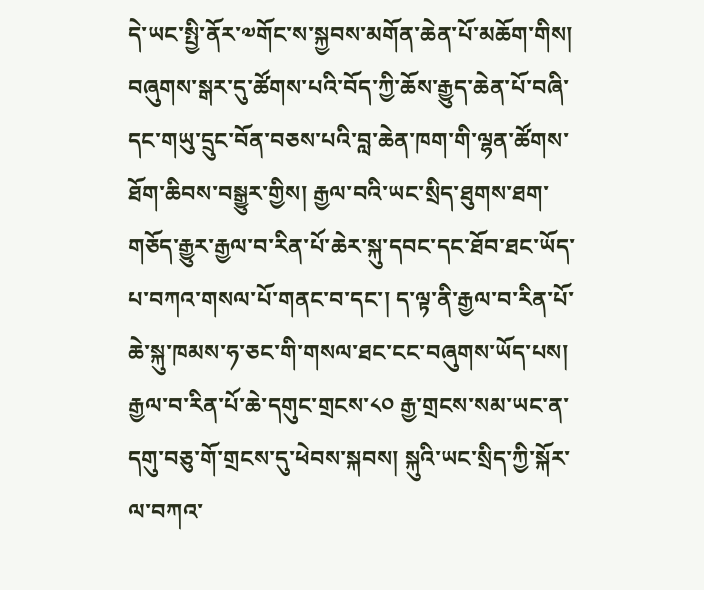དེ་ཡང་སྤྱི་ནོར་༧གོང་ས་སྐྱབས་མགོན་ཆེན་པོ་མཆོག་གིས། བཞུགས་སྒར་དུ་ཚོགས་པའི་བོད་ཀྱི་ཆོས་རྒྱུད་ཆེན་པོ་བཞི་དང་གཡུ་དྲུང་བོན་བཅས་པའི་བླ་ཆེན་ཁག་གི་ལྷན་ཚོགས་ཐོག་ཆིབས་བསྒྱུར་གྱིས། རྒྱལ་བའི་ཡང་སྲིད་ཐུགས་ཐག་གཅོད་རྒྱུར་རྒྱལ་བ་རིན་པོ་ཆེར་སྐུ་དབང་དང་ཐོབ་ཐང་ཡོད་པ་བཀའ་གསལ་པོ་གནང་བ་དང་། ད་ལྟ་ནི་རྒྱལ་བ་རིན་པོ་ཆེ་སྐུ་ཁམས་ཧ་ཅང་གི་གསལ་ཐང་ངང་བཞུགས་ཡོད་པས། རྒྱལ་བ་རིན་པོ་ཆེ་དགུང་གྲངས་༨༠ རྒྱ་གྲངས་སམ་ཡང་ན་དགུ་བཅུ་གོ་གྲངས་དུ་ཕེབས་སྐབས། སྐུའི་ཡང་སྲིད་ཀྱི་སྐོར་ལ་བཀའ་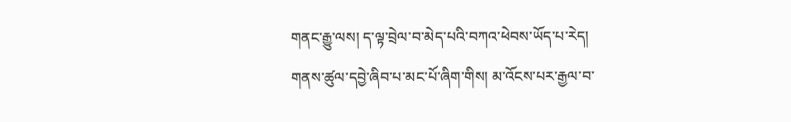གནང་རྒྱུ་ལས། ད་ལྟ་བྲེལ་བ་མེད་པའི་བཀའ་ཕེབས་ཡོད་པ་རེད།
གནས་ཚུལ་དབྱེ་ཞིབ་པ་མང་པོ་ཞིག་གིས། མ་འོངས་པར་རྒྱལ་བ་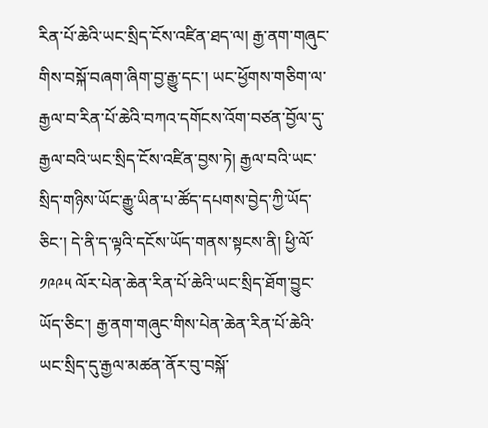རིན་པོ་ཆེའི་ཡང་སྲིད་ངོས་འཛིན་ཐད་ལ། རྒྱ་ནག་གཞུང་གིས་བསྐོ་བཞག་ཞིག་བྱ་རྒྱུ་དང་། ཡང་ཕྱོགས་གཅིག་ལ་རྒྱལ་བ་རིན་པོ་ཆེའི་བཀའ་དགོངས་འོག་བཙན་བྱོལ་དུ་རྒྱལ་བའི་ཡང་སྲིད་ངོས་འཛིན་བྱས་ཏེ། རྒྱལ་བའི་ཡང་སྲིད་གཉིས་ཡོང་རྒྱུ་ཡིན་པ་ཚོད་དཔགས་བྱེད་ཀྱི་ཡོད་ཅིང་། དེ་ནི་ད་ལྟའི་དངོས་ཡོད་གནས་སྟངས་ནི། ཕྱི་ལོ་༡༩༩༥ ལོར་པེན་ཆེན་རིན་པོ་ཆེའི་ཡང་སྲིད་ཐོག་བྱུང་ཡོད་ཅིང་། རྒྱ་ནག་གཞུང་གིས་པེན་ཆེན་རིན་པོ་ཆེའི་ཡང་སྲིད་དུ་རྒྱལ་མཚན་ནོར་བུ་བསྐོ་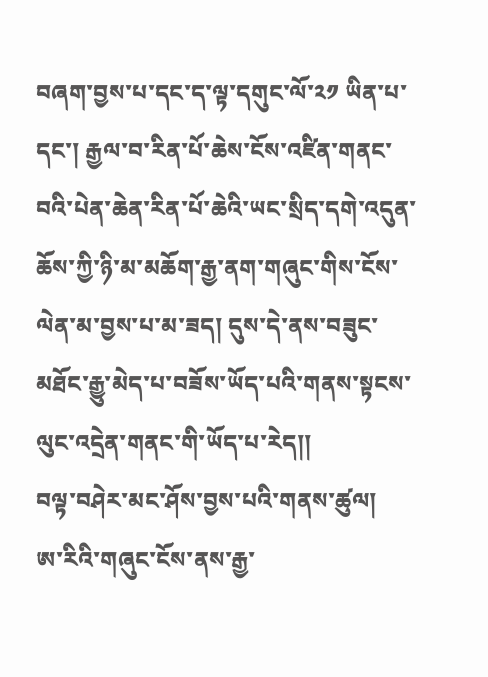བཞག་བྱས་པ་དང་ད་ལྟ་དགུང་ལོ་༢༡ ཡིན་པ་དང་། རྒྱལ་བ་རིན་པོ་ཆེས་ངོས་འཛིན་གནང་བའི་པེན་ཆེན་རིན་པོ་ཆེའི་ཡང་སྲིད་དགེ་འདུན་ཆོས་ཀྱི་ཉི་མ་མཆོག་རྒྱ་ནག་གཞུང་གིས་ངོས་ལེན་མ་བྱས་པ་མ་ཟད། དུས་དེ་ནས་བཟུང་མཐོང་རྒྱུ་མེད་པ་བཟོས་ཡོད་པའི་གནས་སྟངས་ལུང་འདྲེན་གནང་གི་ཡོད་པ་རེད།།
བལྟ་བཤེར་མང་ཤོས་བྱས་པའི་གནས་ཚུལ།
ཨ་རིའི་གཞུང་ངོས་ནས་རྒྱ་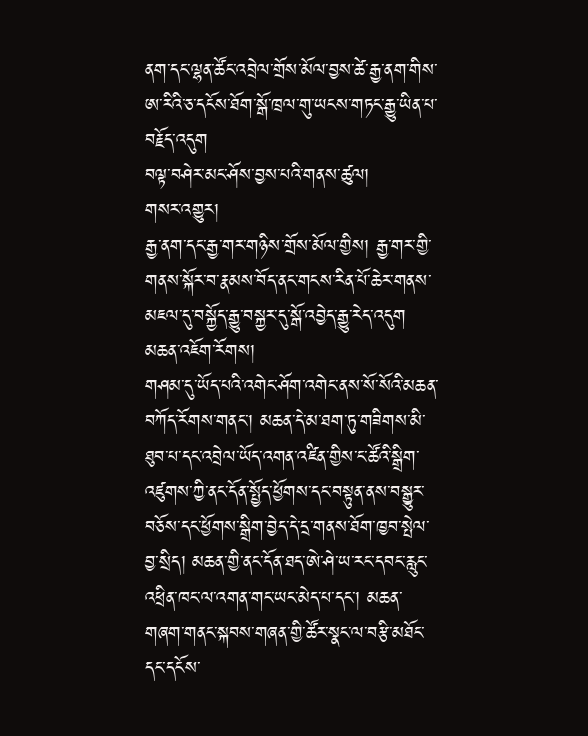ནག་དང་ལྷན་ཚོང་འབྲེལ་གྲོས་མོལ་བྱས་ཚེ་རྒྱ་ནག་གིས་ཨ་རིའི་ཅ་དངོས་ཐོག་སྒོ་ཁྲལ་གུ་ཡངས་གཏང་རྒྱུ་ཡིན་པ་བརྗོད་འདུག
བལྟ་བཤེར་མང་ཤོས་བྱས་པའི་གནས་ཚུལ།
གསར་འགྱུར།
རྒྱ་ནག་དང་རྒྱ་གར་གཉིས་གྲོས་མོལ་གྱིས། རྒྱ་གར་གྱི་གནས་སྐོར་བ་རྣམས་བོད་ནང་གངས་རིན་པོ་ཆེར་གནས་མཇལ་དུ་བསྐྱོད་རྒྱུ་བསྐྱར་དུ་སྒོ་འབྱེད་རྒྱུ་རེད་འདུག
མཆན་འཇོག་རོགས།
གཤམ་དུ་ཡོད་པའི་འགེང་ཤོག་འགེང་ནས་སོ་སོའི་མཆན་བཀོད་རོགས་གནང་། མཆན་དེ་མ་ཐག་ཏུ་གཟིགས་མི་ཐུབ་པ་དང་འབྲེལ་ཡོད་འགན་འཛིན་གྱིས་ང་ཚོའི་སྒྲིག་འཛུགས་ཀྱི་ནང་དོན་སྤྱོད་ཕྱོགས་དང་བསྟུན་ནས་བསྒྱུར་བཅོས་དང་ཕྱོགས་སྒྲིག་བྱེད་དེ་དྲ་གནས་ཐོག་ཁྱབ་སྤེལ་བྱ་སྲིད། མཆན་གྱི་ནང་དོན་ཐད་ཨེ་ཤེ་ཡ་རང་དབང་རླུང་འཕྲིན་ཁང་ལ་འགན་གང་ཡང་མེད་པ་དང་། མཆན་གཞག་གནང་སྐབས་གཞན་གྱི་ཚོར་སྣང་ལ་བརྩི་མཐོང་དང་དངོས་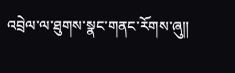འབྲེལ་ལ་ཐུགས་སྣང་གནང་རོགས་ཞུ༎